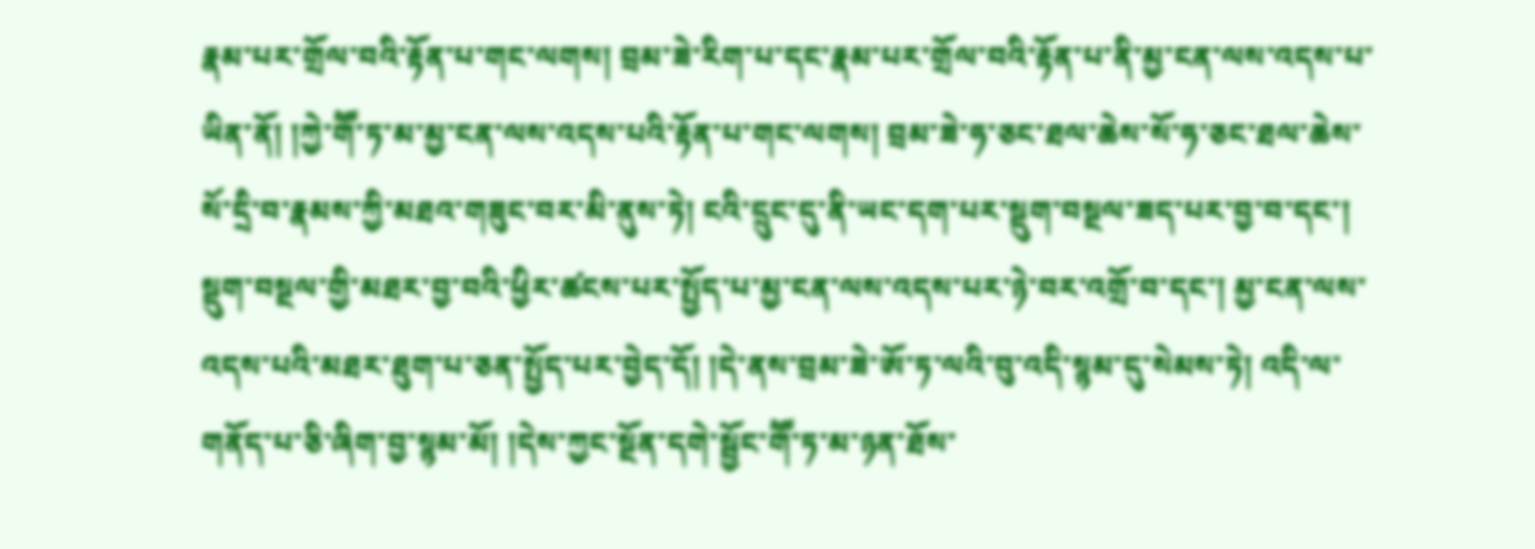རྣམ་པར་གྲོལ་བའི་རྟོན་པ་གང་ལགས། བྲམ་ཟེ་རིག་པ་དང་རྣམ་པར་གྲོལ་བའི་རྟོན་པ་ནི་མྱ་ངན་ལས་འདས་པ་ཡིན་ནོ། །ཀྱེ་གཽ་ཏ་མ་མྱ་ངན་ལས་འདས་པའི་རྟོན་པ་གང་ལགས། བྲམ་ཟེ་ཧ་ཅང་ཐལ་ཆེས་སོ་ཧ་ཅང་ཐལ་ཆེས་སོ་དྲི་བ་རྣམས་ཀྱི་མཐའ་གཟུང་བར་མི་ནུས་ཏེ། ངའི་དྲུང་དུ་ནི་ཡང་དག་པར་སྡུག་བསྔལ་ཟད་པར་བྱ་བ་དང་། སྡུག་བསྔལ་གྱི་མཐར་བྱ་བའི་ཕྱིར་ཚངས་པར་སྤྱོད་པ་མྱ་ངན་ལས་འདས་པར་ཉེ་བར་འགྲོ་བ་དང་། མྱ་ངན་ལས་འདས་པའི་མཐར་ཐུག་པ་ཅན་སྤྱོད་པར་བྱེད་དོ། །དེ་ནས་བྲམ་ཟེ་ཨོ་ཏ་ལའི་བུ་འདི་སྙམ་དུ་སེམས་ཏེ། འདི་ལ་གནོད་པ་ཅི་ཞིག་བྱ་སྙམ་མོ། །དེས་ཀྱང་སྔོན་དགེ་སྦྱོང་གཽ་ཏ་མ་ཉན་ཐོས་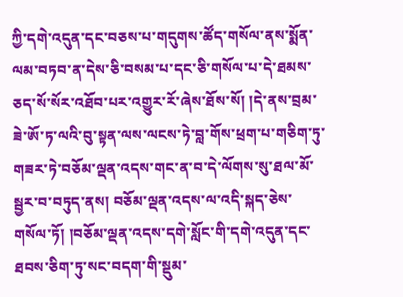ཀྱི་དགེ་འདུན་དང་བཅས་པ་གདུགས་ཚོད་གསོལ་ནས་སྨོན་ལམ་བཏབ་ན་དེས་ཅི་བསམ་པ་དང་ཅི་གསོལ་པ་དེ་ཐམས་ཅད་སོ་སོར་འཐོབ་པར་འགྱུར་རོ་ཞེས་ཐོས་སོ། །དེ་ནས་བྲམ་ཟེ་ཨོ་ཏ་ལའི་བུ་སྟན་ལས་ལངས་ཏེ་བླ་གོས་ཕྲག་པ་གཅིག་ཏུ་གཟར་ཏེ་བཅོམ་ལྡན་འདས་གང་ན་བ་དེ་ལོགས་སུ་ཐལ་མོ་སྦྱར་བ་བཏུད་ནས། བཅོམ་ལྡན་འདས་ལ་འདི་སྐད་ཅེས་གསོལ་ཏོ། །བཅོམ་ལྡན་འདས་དགེ་སློང་གི་དགེ་འདུན་དང་ཐབས་ཅིག་ཏུ་སང་བདག་གི་སྡུམ་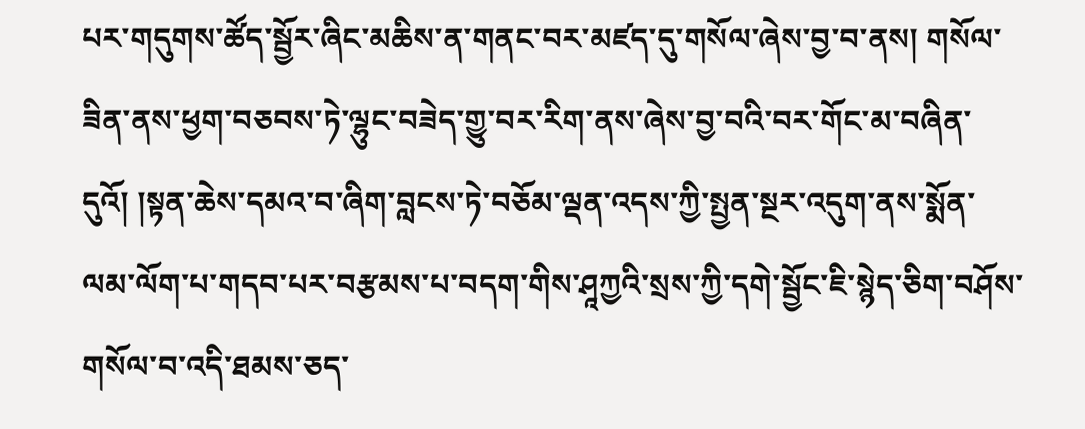པར་གདུགས་ཚོད་སྦྱོར་ཞིང་མཆིས་ན་གནང་བར་མཛད་དུ་གསོལ་ཞེས་བྱ་བ་ནས། གསོལ་ཟིན་ནས་ཕྱག་བཅབས་ཏེ་ལྷུང་བཟེད་གྱུ་བར་རིག་ནས་ཞེས་བྱ་བའི་བར་གོང་མ་བཞིན་དུའོ། །སྟན་ཆེས་དམའ་བ་ཞིག་བླངས་ཏེ་བཅོམ་ལྡན་འདས་ཀྱི་སྤྱན་སྔར་འདུག་ནས་སྨོན་ལམ་ལོག་པ་གདབ་པར་བརྩམས་པ་བདག་གིས་ཤཱཀྱའི་སྲས་ཀྱི་དགེ་སྦྱོང་ཇི་སྙེད་ཅིག་བཤོས་གསོལ་བ་འདི་ཐམས་ཅད་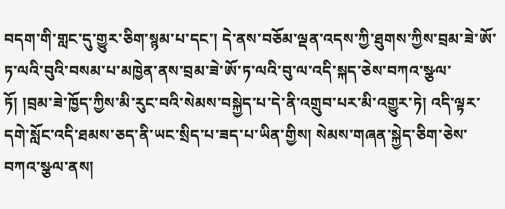བདག་གི་གླང་དུ་གྱུར་ཅིག་སྙམ་པ་དང་། དེ་ནས་བཅོམ་ལྡན་འདས་ཀྱི་ཐུགས་ཀྱིས་བྲམ་ཟེ་ཨོ་ཏ་ལའི་བུའི་བསམ་པ་མཁྱེན་ནས་བྲམ་ཟེ་ཨོ་ཏ་ལའི་བུ་ལ་འདི་སྐད་ཅེས་བཀའ་སྩལ་ཏོ། །བྲམ་ཟེ་ཁྱོད་ཀྱིས་མི་རུང་བའི་སེམས་བསྐྱེད་པ་དེ་ནི་འགྲུབ་པར་མི་འགྱུར་ཏེ། འདི་ལྟར་དགེ་སློང་འདི་ཐམས་ཅད་ནི་ཡང་སྲིད་པ་ཟད་པ་ཡིན་གྱིས། སེམས་གཞན་སྐྱེད་ཅིག་ཅེས་བཀའ་སྩལ་ནས།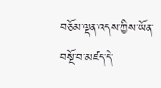བཅོམ་ལྡན་འདས་ཀྱིས་ཡོན་བསྔོ་བ་མཛད་དེ་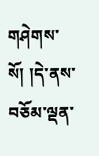གཤེགས་སོ། །དེ་ནས་བཅོམ་ལྡན་